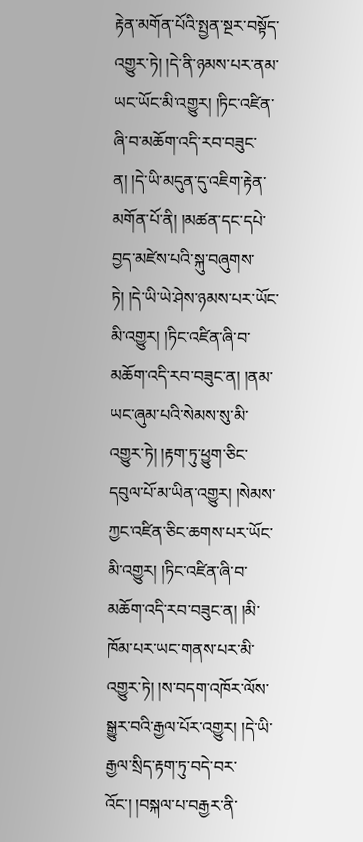རྟེན་མགོན་པོའི་སྤྱན་སྔར་བསྟོད་འགྱུར་ཏེ། །དེ་ནི་ཉམས་པར་ནམ་ཡང་ཡོང་མི་འགྱུར། །ཏིང་འཛིན་ཞི་བ་མཆོག་འདི་རབ་བཟུང་ན། །དེ་ཡི་མདུན་དུ་འཇིག་རྟེན་མགོན་པོ་ནི། །མཚན་དང་དཔེ་བྱད་མཛེས་པའི་སྐུ་བཞུགས་ཏེ། །དེ་ཡི་ཡེ་ཤེས་ཉམས་པར་ཡོང་མི་འགྱུར། །ཏིང་འཛིན་ཞི་བ་མཆོག་འདི་རབ་བཟུང་ན། །ནམ་ཡང་ཞུམ་པའི་སེམས་སུ་མི་འགྱུར་ཏེ། །རྟག་ཏུ་ཕྱུག་ཅིང་དབུལ་པོ་མ་ཡིན་འགྱུར། །སེམས་ཀྱང་འཛིན་ཅིང་ཆགས་པར་ཡོང་མི་འགྱུར། །ཏིང་འཛིན་ཞི་བ་མཆོག་འདི་རབ་བཟུང་ན། །མི་ཁོམ་པར་ཡང་གནས་པར་མི་འགྱུར་ཏེ། །ས་བདག་འཁོར་ལོས་སྒྱུར་བའི་རྒྱལ་པོར་འགྱུར། །དེ་ཡི་རྒྱལ་སྲིད་རྟག་ཏུ་བདེ་བར་འོང་། །བསྐལ་པ་བརྒྱར་ནི་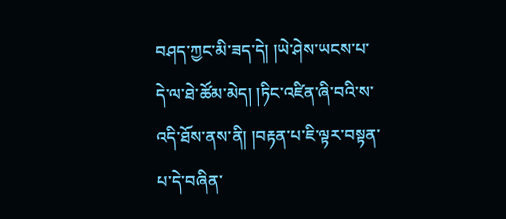བཤད་ཀྱང་མི་ཟད་དེ། །ཡེ་ཤེས་ཡངས་པ་དེ་ལ་ཐེ་ཚོམ་མེད། །ཏིང་འཛིན་ཞི་བའི་ས་འདི་ཐོས་ནས་ནི། །བརྟན་པ་ཇི་ལྟར་བསྟན་པ་དེ་བཞིན་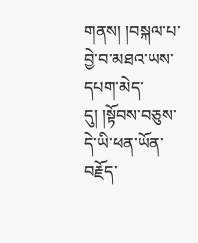གནས། །བསྐལ་པ་བྱེ་བ་མཐའ་ཡས་དཔག་མེད་དུ། །སྟོབས་བཅུས་དེ་ཡི་ཕན་ཡོན་བརྗོད་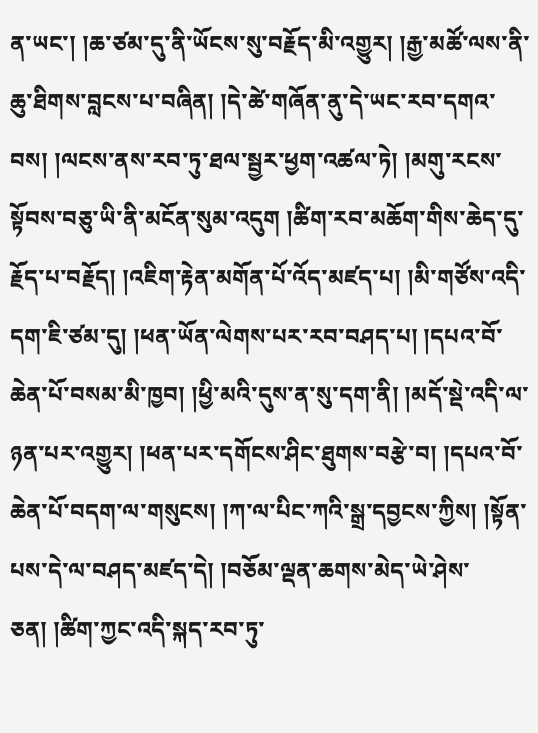ན་ཡང་། །ཆ་ཙམ་དུ་ནི་ཡོངས་སུ་བརྗོད་མི་འགྱུར། །རྒྱ་མཚོ་ལས་ནི་ཆུ་ཐིགས་བླངས་པ་བཞིན། །དེ་ཚེ་གཞོན་ནུ་དེ་ཡང་རབ་དགའ་བས། །ལངས་ནས་རབ་ཏུ་ཐལ་སྦྱར་ཕྱག་འཚལ་ཏེ། །མགུ་རངས་སྟོབས་བཅུ་ཡི་ནི་མངོན་སུམ་འདུག །ཚིག་རབ་མཆོག་གིས་ཆེད་དུ་རྗོད་པ་བརྗོད། །འཇིག་རྟེན་མགོན་པོ་འོད་མཛད་པ། །མི་གཙོས་འདི་དག་ཇི་ཙམ་དུ། །ཕན་ཡོན་ལེགས་པར་རབ་བཤད་པ། །དཔའ་བོ་ཆེན་པོ་བསམ་མི་ཁྱབ། །ཕྱི་མའི་དུས་ན་སུ་དག་ནི། །མདོ་སྡེ་འདི་ལ་ཉན་པར་འགྱུར། །ཕན་པར་དགོངས་ཤིང་ཐུགས་བརྩེ་བ། །དཔའ་བོ་ཆེན་པོ་བདག་ལ་གསུངས། །ཀ་ལ་པིང་ཀའི་སྒྲ་དབྱངས་ཀྱིས། །སྟོན་པས་དེ་ལ་བཤད་མཛད་དེ། །བཅོམ་ལྡན་ཆགས་མེད་ཡེ་ཤེས་ཅན། །ཚིག་ཀྱང་འདི་སྐད་རབ་ཏུ་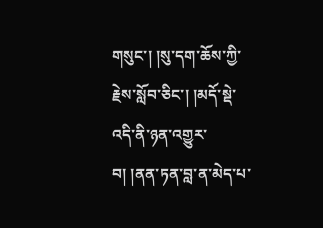གསུང་། །སུ་དག་ཆོས་ཀྱི་རྗེས་སློབ་ཅིང་། །མདོ་སྡེ་འདི་ནི་ཉན་འགྱུར་བ། །ནན་ཏན་བླ་ན་མེད་པ་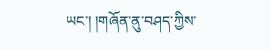ཡང་། །གཞོན་ནུ་བཤད་ཀྱིས་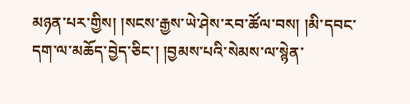མཉན་པར་གྱིས། །སངས་རྒྱས་ཡེ་ཤེས་རབ་ཚོལ་བས། །མི་དབང་དག་ལ་མཆོད་བྱེད་ཅིང་། །བྱམས་པའི་སེམས་ལ་སྙེན་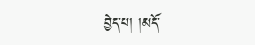བྱེད་པ། །མདོ་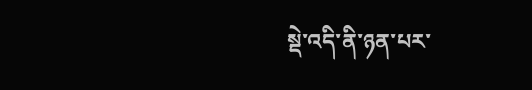སྡེ་འདི་ནི་ཉན་པར་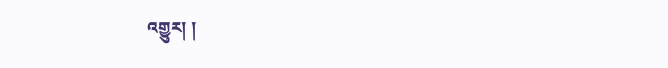འགྱུར། །